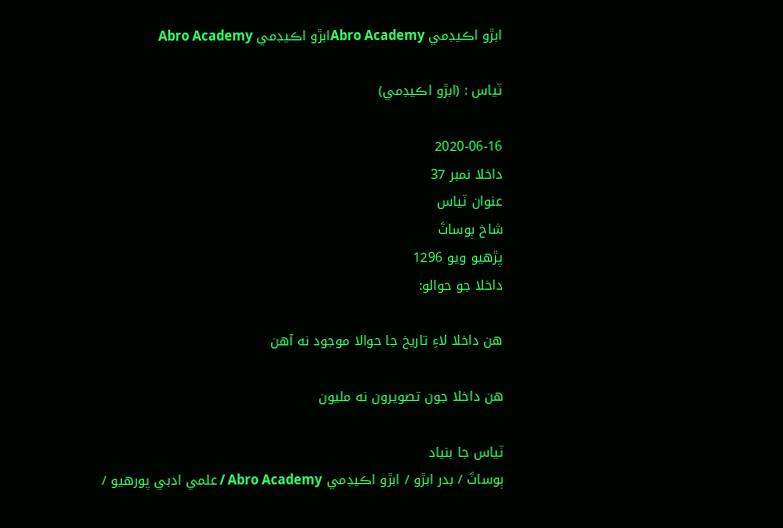ابڙو اڪيڊمي Abro Academyابڙو اڪيڊمي Abro Academy

ٽياس : (ابڙو اڪيڊمي)

2020-06-16
داخلا نمبر 37
عنوان ٽياس
شاخ ٻوساٽَ
پڙهيو ويو 1296
داخلا جو حوالو:

هن داخلا لاءِ تاريخ جا حوالا موجود نه آهن

هن داخلا جون تصويرون نه مليون

ٽياس جا بنياد
ٻوساٽَ / بدر ابڙو / ابڙو اڪيڊمي Abro Academy / علمي ادبي پورهيو /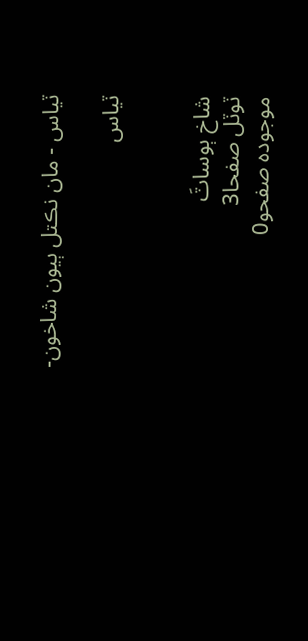ٽياس - مان نڪتل ٻيون شاخون-

ٽياس


شاخ ٻوساٽَ
ٽوٽل صفحا3
موجودہ صفحو0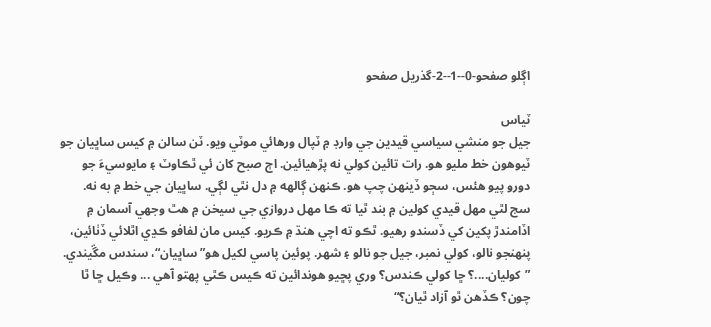اڳلو صفحو-0--1--2-گذريل صفحو

ٽياس
جيل جو منشي سياسي قيدين جي وارڊ ۾ ٽپال ورهائي موٽي ويو. ٽن سالن ۾ کيس ساڀيان جو ٽيوهون خط مليو هو. رات تائين کولي نه پڙهيائين. اڄ صبح کان ئي ٿڪاوٽ ۽ مايوسيءَ جو دورو پيو هئس، سڄو ڏينهن چپ هو. ڪنهن ڳالهه ۾ دل نٿي لڳي. ساڀيان جي خط ۾ به نه.
سج لٿي مهل قيدي کولين ۾ بند ٿيا ته ڪا مهل دروازي جي سيخن ۾ هٿ وجهي آسمان ۾ اڏامندڙ پکين کي ڏسندو رهيو. ٿڪو ته اچي هنڌ ۾ ڪريو. کيس مان لفافو ڪڍي اٿلائي ڏٺائين، پنهنجو نالو، کولي نمبر، جيل جو نالو ۽ شهر. پوئين پاسي لکيل هو”ساڀيان“، سندس مڱيندي.
”کوليان....؟ ڇا کولي ڪندس؟ وري پڇيو هوندائين ته ڪيس ڪٿي پھتو آهي ... وڪيل ڇا ٿا چون؟ ڪڏهن ٿو آزاد ٿيان؟“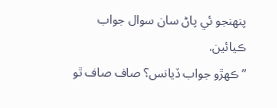پنهنجو ئي پاڻ سان سوال جواب ڪيائين.
”ڪھڙو جواب ڏيانس؟ صاف صاف ٿو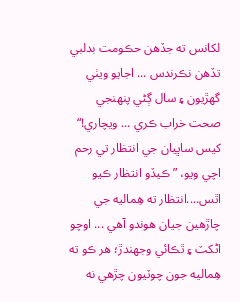لکانس ته جڏهن حڪومت بدلبي تڏهن نڪرندس ... اجايو ويٺي گهڙيون ۽ سال ڳڻي پنهنجي صحت خراب ڪري ... ويچاري!“ کيس ساڀيان جي انتظار تي رحم اچي ويو، ” ڪيڏو انتظار ڪيو اٿس....انتظار ته هِماليه جي چاڙهين جيان هوندو آهي ... اوچو اڻکٽ ۽ ٿڪائي وجهندڙ؛ هر ڪو ته هِماليه جون چوٽيون چڙهي نه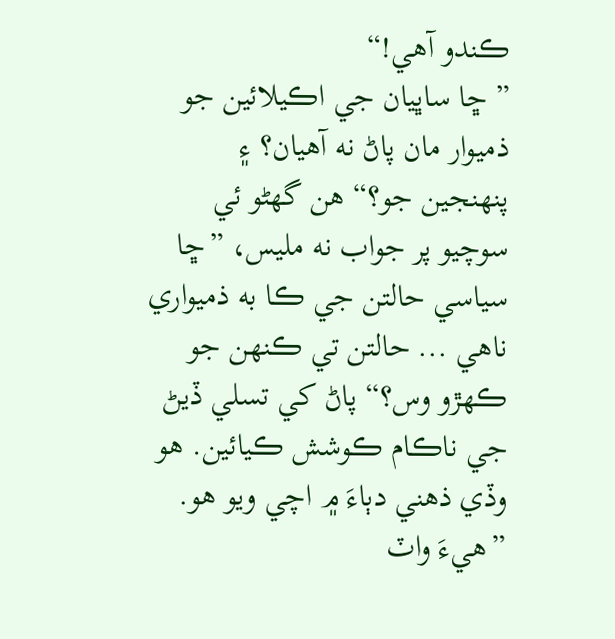ڪندو آهي!“
” ڇا ساڀيان جي اڪيلائين جو ذميوار مان پاڻ نه آهيان؟ ۽ پنهنجين جو؟“ هن گهڻو ئي سوچيو پر جواب نه مليس، ”ڇا سياسي حالتن جي ڪا به ذميواري ناهي ... حالتن تي ڪنهن جو ڪھڙو وس؟“ پاڻ کي تسلي ڏيڻ جي ناڪام ڪوشش ڪيائين. هو وڏي ذهني دٻاءَ ۾ اچي ويو هو.
”هيءَ واٽ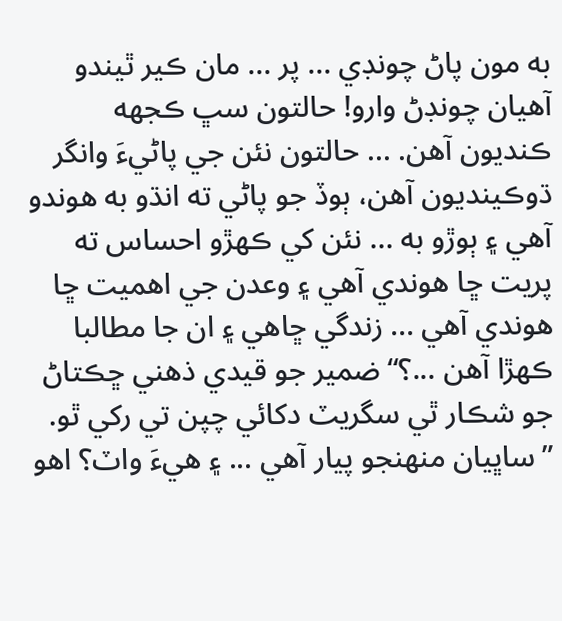به مون پاڻ چونڊي ... پر ... مان ڪير ٿيندو آهيان چونڊڻ وارو! حالتون سڀ ڪجهه ڪنديون آهن. ... حالتون نئن جي پاڻيءَ وانگر ڌوڪينديون آهن، ٻوڏ جو پاڻي ته انڌو به هوندو آهي ۽ ٻوڙو به ... نئن کي ڪھڙو احساس ته پريت ڇا هوندي آهي ۽ وعدن جي اهميت ڇا هوندي آهي ... زندگي ڇاهي ۽ ان جا مطالبا ڪھڙا آهن ...؟“ ضمير جو قيدي ذهني ڇڪتاڻ جو شڪار ٿي سگريٽ دکائي چپن تي رکي ٿو.
”ساڀيان منهنجو پيار آهي ... ۽ هيءَ واٽ؟ اهو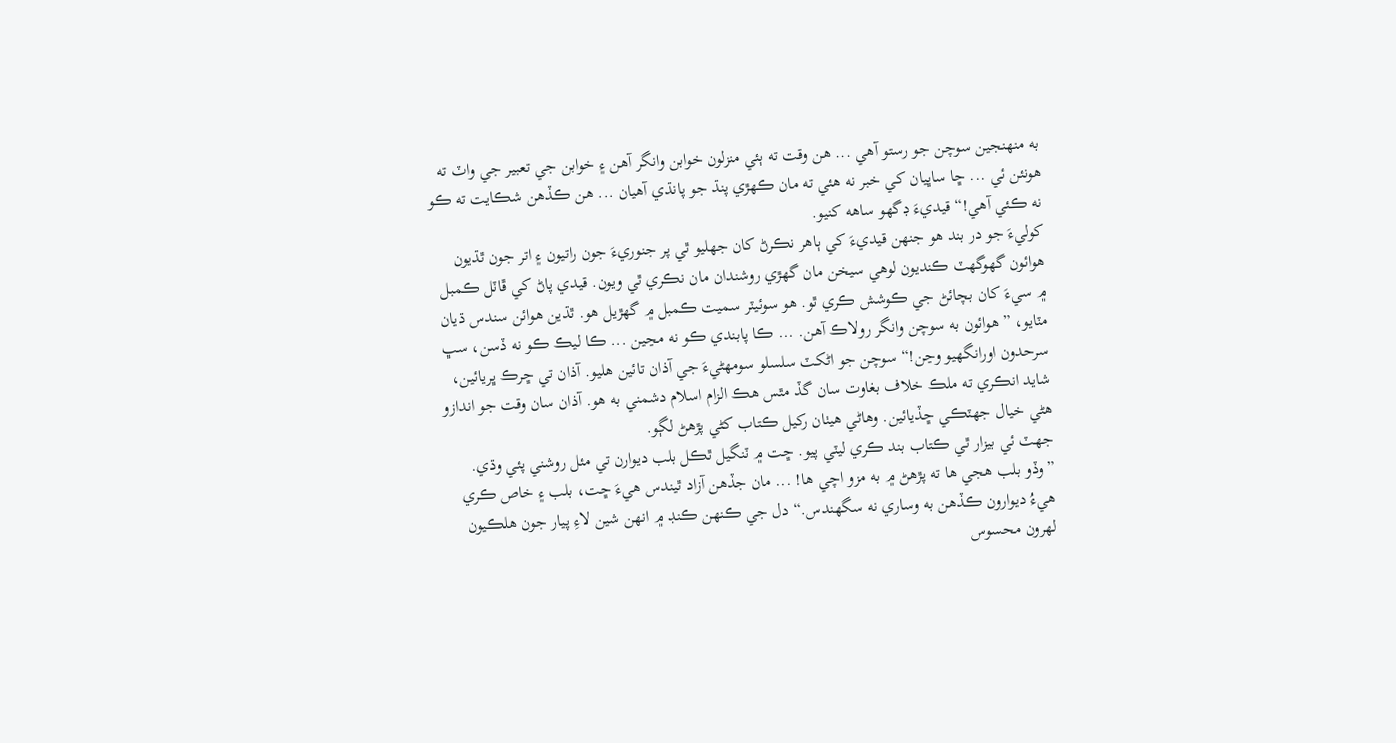به منهنجين سوچن جو رستو آهي ... هن وقت ته ٻئي منزلون خوابن وانگر آهن ۽ خوابن جي تعبير جي واٽ ته هونئن ئي ... ڇا ساڀيان کي خبر نه هئي ته مان ڪھڙي پنڌ جو پانڌي آهيان ... هن ڪڏهن شڪايت ته ڪو نه ڪئي آهي!“ قيديءَ ڊگهو ساهه کنيو.
کوليءَ جو در بند هو جنهن قيديءَ کي ٻاهر نڪرڻ کان جهليو ٿي پر جنوريءَ جون راتيون ۽ اتر جون ٿڌيون هوائون گهوگهٽ ڪنديون لوهي سيخن مان گهڙي روشندان مان نڪري ٿي ويون. قيدي پاڻ کي ڦاٽل ڪمبل ۾ سيءَ کان بچائڻ جي ڪوشش ڪري ٿو. هو سوئيٽر سميت ڪمبل ۾ گهڙيل هو. ٿڌين هوائن سندس ڌيان مٽايو، ” هوائون به سوچن وانگر رولاڪ آهن. ... ڪا پابندي ڪو نه مڃين ... ڪا ليڪ ڪو نه ڏسن، سڀ سرحدون اورانگهيو وڃن!“ سوچن جو اڻکٽ سلسلو سومهڻيءَ جي آذان تائين هليو. آذان تي ڇرڪ ڀريائين، شايد انڪري ته ملڪ خلاف بغاوت سان گڏ مٿس هڪ الزام اسلام دشمني به هو. آذان سان وقت جو اندازو هڻي خيال جهٽڪي ڇڏيائين. وهاڻي هيٺان رکيل ڪتاب کڻي پڙهڻ لڳو.
جهٽ ئي بيزار ٿي ڪتاب بند ڪري ليٽي پيو. ڇت ۾ ٽنگيل ٿڪل بلب ديوارن تي مئل روشني پئي وڌي. ”وڏو بلب هجي ها ته پڙهڻ ۾ به مزو اچي ها! ... مان جڏهن آزاد ٿيندس هيءَ ڇت، بلب ۽ خاص ڪري هيءُ ديوارون ڪڏهن به وساري نه سگهندس.“ دل جي ڪنهن ڪنڊ ۾ انهن شين لاءِ پيار جون هلڪيون لهرون محسوس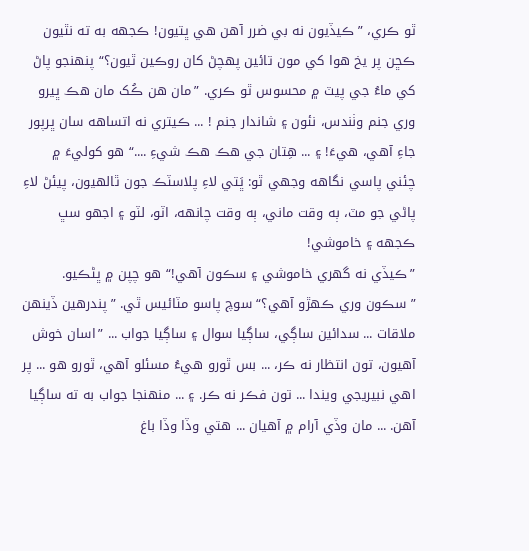ٿو ڪري، ”ڪيڏيون نه بي ضرر آهن هي ڀتيون! ڪجهه به ته نٿيون ڪڇن پر يخ هوا کي مون تائين پھچڻ کان روڪين ٿيون؟“ پنهنجو پاڻ کي ماءُ جي پيٽ ۾ محسوس ٿو ڪري. ”مان هن ڪُک مان هڪ ڀيرو وري جنم وٺندس، نئون ۽ شاندار جنم ! ... ڪيتري نه اتساهه سان ڀرپور جاءِ آهي، هيءَ! ۽ ... هِتان جي هڪ هڪ شيءِ ....“ هو کوليءَ ۾ چئني پاسي نگاهه وجهي ٿو: ڀَتي لاءِ پلاسٽڪ جون ٿالهيون، پيئڻ لاءِ پاڻي جو مٽ، ٻه وقت ماني، ٻه وقت چانهه، اٽو، لٽو ۽ اجهو سڀ ڪجهه ۽ خاموشي!
”ڪيڏي نه گھري خاموشي ۽ سڪون آهي!“ هو چپن ۾ ڀڻڪيو.
”سڪون وري ڪھڙو آهي؟“ سوچ پاسو مٽائيس ٿي. ”پندرهين ڏينهن ملاقات ... سدائين ساڳي، ساڳيا سوال ۽ ساڳيا جواب ... ”اسان خوش آهيون، تون انتظار نه ڪر، ... بس ٿورو هيءُ مسئلو آهي، ٿورو هو ... پر اهي نبيريجي ويندا ... تون فڪر نه ڪر. ۽ ... منهنجا جواب به ته ساڳيا آهن. ... مان وڏي آرام ۾ آهيان ... هتي وڏا وڏا باغ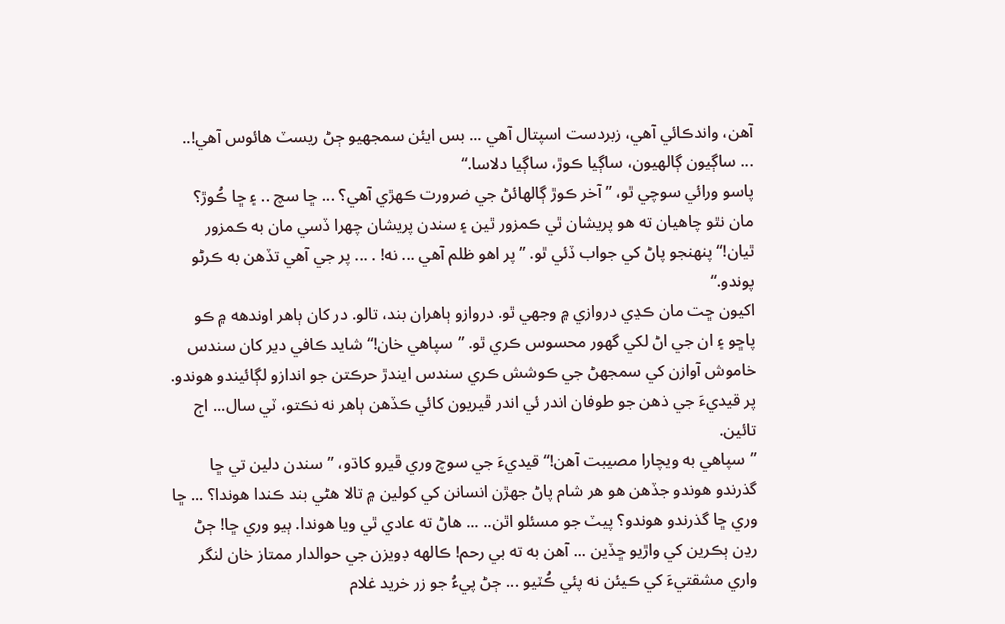آهن، واندڪائي آهي، زبردست اسپتال آهي ... بس ايئن سمجهيو ڄڻ ريسٽ هائوس آهي!.. ... ساڳيون ڳالهيون، ساڳيا ڪوڙ، ساڳيا دلاسا.“
پاسو ورائي سوچي ٿو، ” آخر ڪوڙ ڳالهائڻ جي ضرورت ڪھڙي آهي؟ ... ڇا سچ .. ۽ ڇا ڪُوڙ؟ مان نٿو چاهيان ته هو پريشان ٿي ڪمزور ٿين ۽ سندن پريشان چھرا ڏسي مان به ڪمزور ٿيان!“ پنهنجو پاڻ کي جواب ڏئي ٿو. ” پر اهو ظلم آهي ... نه! . ... پر جي آهي تڏهن به ڪرڻو پوندو.“
اکيون ڇت مان ڪڍي دروازي ۾ وجهي ٿو. دروازو ٻاهران بند، تالو. در کان ٻاهر اوندهه ۾ ڪو پاڇو ۽ ان جي اڻ لکي گهور محسوس ڪري ٿو. ”سپاهي خان!“ شايد ڪافي دير کان سندس خاموش آوازن کي سمجهڻ جي ڪوشش ڪري سندس ايندڙ حرڪتن جو اندازو لڳائيندو هوندو. پر قيديءَ جي ذهن جو طوفان اندر ئي اندر ڦيريون کائي ڪڏهن ٻاهر نه نڪتو، ٽي سال... اڄ تائين.
”سپاهي به ويچارا مصيبت آهن!“ قيديءَ جي سوچ وري ڦيرو کاڌو، ”سندن دلين تي ڇا گذرندو هوندو جڏهن هو هر شام پاڻ جھڙن انسانن کي کولين ۾ تالا هڻي بند ڪندا هوندا؟ ... ڇا وري ڇا گذرندو هوندو؟ پيٽ جو مسئلو اٿن.. ... هاڻ ته عادي ٿي ويا هوندا. ٻيو وري ڇا! ڄڻ رڍن ٻڪرين کي واڙيو ڇڏين ... آهن به ته بي رحم! ڪالهه ڊويزن جي حوالدار ممتاز خان لنگر واري مشقتيءَ کي ڪيئن نه پئي ڪُٽيو ... ڄڻ پيءُ جو زر خريد غلام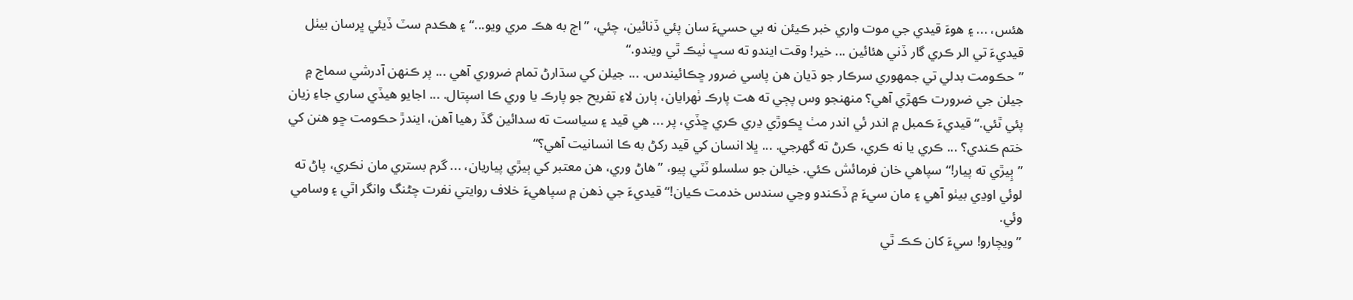هئس، ... ۽ هوءَ قيدي جي موت واري خبر ڪيئن نه بي حسيءَ سان پئي ڏنائين، چئي، ”اڄ به هڪ مري ويو...“ ۽ هڪدم سٽ ڏيئي ڀرسان بيٺل قيديءَ تي الر ڪري گار ڏني هئائين ... خير! وقت ايندو ته سڀ ٺيڪ ٿي ويندو.“
”حڪومت بدلي تي جمهوري سرڪار جو ڌيان هن پاسي ضرور ڇڪائيندس. ... جيلن کي سڌارڻ تمام ضروري آهي ... پر ڪنهن آدرشي سماج ۾ جيلن جي ضرورت ڪھڙي آهي؟ منهنجو وس پڄي ته هت پارڪ ٺهرايان، ٻارن لاءِ تفريح جو پارڪ يا وري ڪا اسپتال. ... اجايو هيڏي ساري جاءِ زيان پئي ٿئي.“ قيديءَ ڪمبل ۾ اندر ئي اندر مٺ ڀڪوڙي ڍري ڪري ڇڏي، پر ... هي قيد ۽ سياست ته سدائين گڏ رهيا آهن، ايندڙ حڪومت ڇو هنن کي ختم ڪندي؟ ... ڪري يا نه ڪري، ڪرڻ ته گهرجي. ... ڀلا انسان کي قيد رکڻ به ڪا انسانيت آهي؟“
”ٻِيڙي ته پيار!“ سپاهي خان فرمائش ڪئي. خيالن جو سلسلو ٽٽي پيو، ”هاڻ وري، هن معتبر کي ٻيڙي پياريان، ... گرم بستري مان نڪري، پاڻ ته لوئي اوڍي بيٺو آهي ۽ مان سيءَ ۾ ڏڪندو وڃي سندس خدمت ڪيان!“ قيديءَ جي ذهن ۾ سپاهيءَ خلاف روايتي نفرت چڻنگ وانگر اٿي ۽ وسامي وئي.
”ويچارو! سيءَ کان ڪڪ ٿي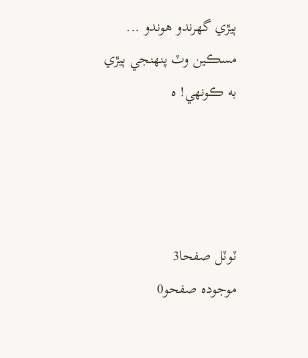ٻيڙي گهرندو هوندو ... مسڪين وٽ پنهنجي ٻيڙي به ڪونهي! ه




ٽوٽل صفحا3
موجودہ صفحو0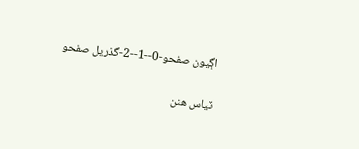اڳيون صفحو-0--1--2-گذريل صفحو

ٽياس ھنن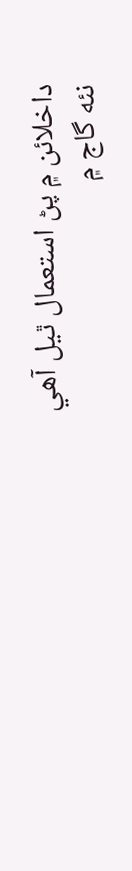داخلائن ۾ پڻ استعمال ٿيل آھي
نئه گاج ۾